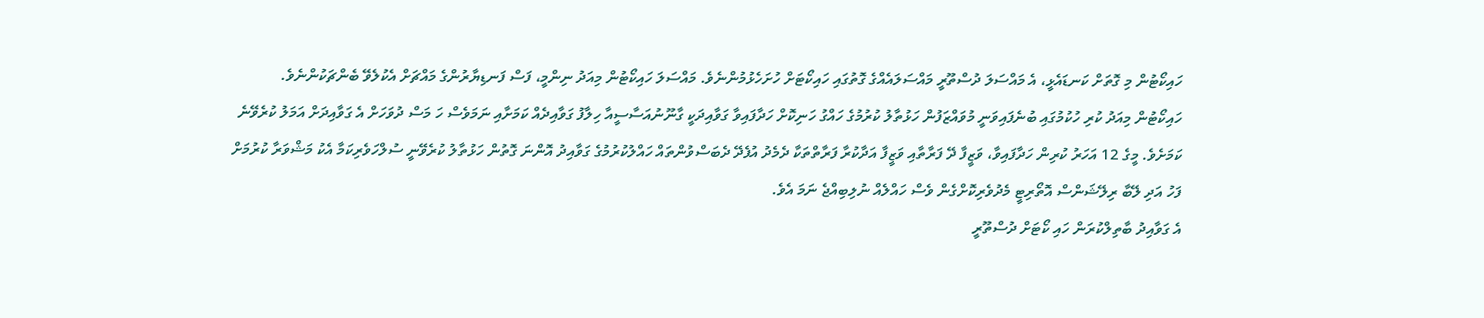ހައިކޯޓުން މި ގޮތަށް ކަނޑައެޅީ، އެ މައްސަލަ ދުސްތޫރީ މައްސަލައެއްގެ ގޮތުގައި ހައިކޯޓަށް ހުށަހެޅުމުންނެވެ. މައްސަލަ ހައިކޯޓުން މިއަދު ނިންމީ، ފަސް ފަނޑިޔާރުންގެ މައްޗަށް އެކުލެވޭ ބެންޗަކުންނެވެ.
ހައިކޯޓުން މިއަދު ކުރި ހުކުމުގައި ބުނެފައިވަނީ މުވައްޒަފުން ހަޅުތާލު ކުރުމުގެ ހައްގު ހަނިކޮށް ހަދާފައިވާ ގަވާއިދަކީ ގާނޫނުއަސާސީއާ ހިލާފު ގަވާއިދެއް ކަމަށާއި ނަމަވެސް ހަ މަސް ދުވަހަށް އެ ގަވާއިދަށް އަމަލު ކުރެވޭނެ ކަމަށެވެ. މީގެ 12 އަހަރު ކުރިން ހަދާފައިވާ، ވަޒީފާ ދޭ ފަރާތާއި ވަޒީފާ އަދާކުރާ ފަރާތްތަކާ ދެމެދު އުފެދޭ ދެބަސްވުންތައް ހައްލުކުރުމުގެ ގަވާއިދު އޮންނަ ގޮތުން ހަޅުތާލު ކުރެވޭނީ ސުލްހަވެރިކަމާ އެކު މަޝްވަރާ ކުރުމަށް ފަހު އަދި ލޭބާ ރިލޭޝަންސް އޮތޯރިޓީ މެދުވެރިކޮށްގެން ވެސް ހައްލެއް ނުލިބިއްޖެ ނަމަ އެވެ.
އެ ގަވާއިދު ބާތިލްކުރަން ހައި ކޯޓަށް ދުސްތޫރީ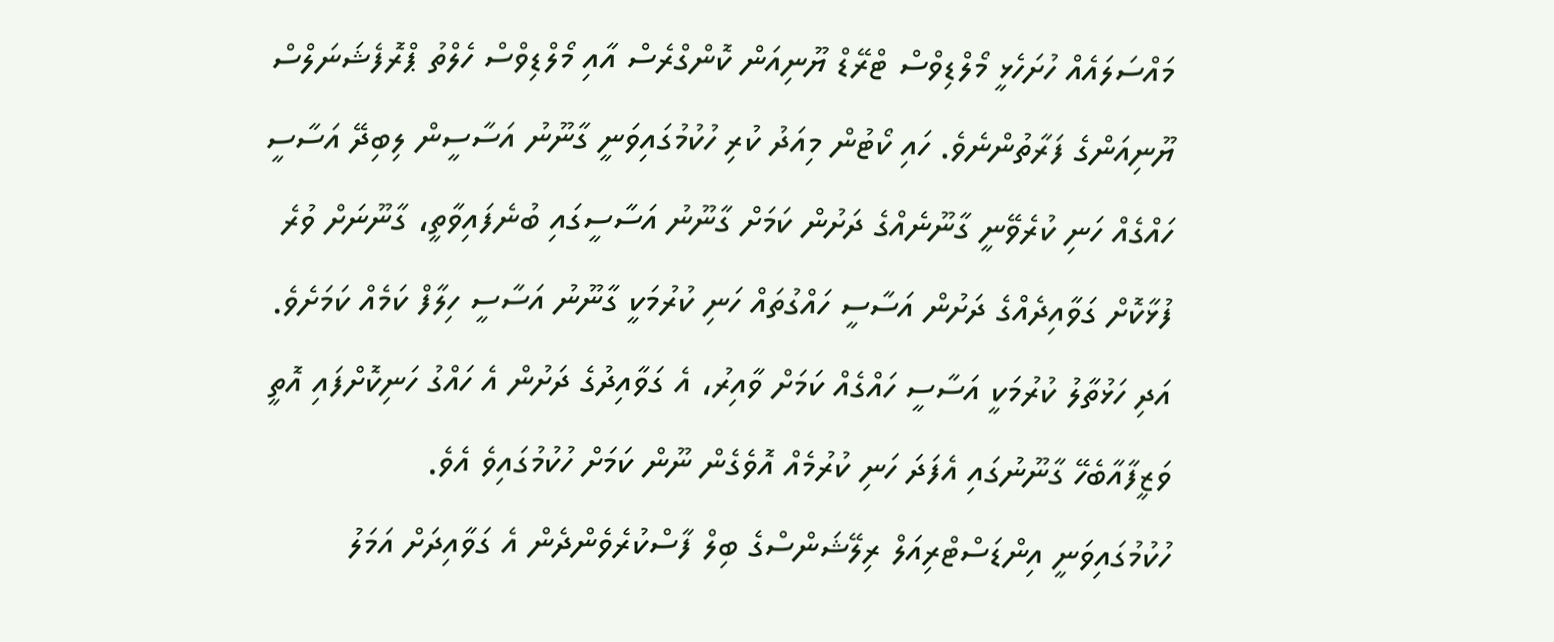މައްސަލައެއް ހުށަހެޅީ މޯލްޑިވްސް ޓްރޭޑް ޔޫނިއަން ކޮންގްރެސް އާއި މޯލްޑިވްސް ހެލްތު ޕްރޮފެޝަނަލްސް ޔޫނިއަންގެ ފަރާތުންނެވެ. ހައި ކޯޓުން މިއަދު ކުރި ހުކުމުގައިވަނީ ގާނޫނު އަސާސީން ލިބިދޭ އަސާސީ ހައްގެއް ހަނި ކުރެވޭނީ ގާނޫނެއްގެ ދަށުން ކަމަށް ގާނޫނު އަސާސީގައި ބުނެފައިވާތީ، ގާނޫނަށް ވުރެ ފުޅާކޮށް ގަވާއިދެއްގެ ދަށުން އަސާސީ ހައްގުތައް ހަނި ކުރުމަކީ ގާނޫނު އަސާސީ ހިލާފް ކަމެއް ކަމަށެވެ. އަދި ހަޅުތާލު ކުރުމަކީ އަސާސީ ހައްގެއް ކަމަށް ވާއިރު، އެ ގަވާއިދުގެ ދަށުން އެ ހައްގު ހަނިކޮށްފައި އޮތީ ވަޒީފާއާބެހޭ ގާނޫނުގައި އެފަދަ ހަނި ކުރުމެއް އޮވެގެން ނޫން ކަމަށް ހުކުމުގައިވެ އެވެ.
ހުކުމުގައިވަނީ އިންޑަސްޓްރިއަލް ރިލޭޝަންސްގެ ބިލް ފާސްކުރެވެންދެން އެ ގަވާއިދަށް އަމަލު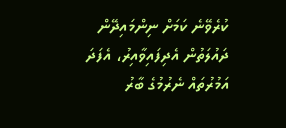ކުރެވޭނެ ކަމަށް ނިންމައިދޭން ދައުލަތުން އެދިފައިވާއިރު، އެފަދަ އަމުރުތައް ނެރުމުގެ ބާރު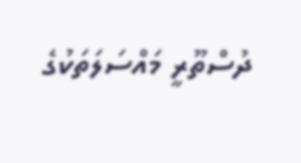ދުސްތޫރީ މައްސަލަތަކުގެ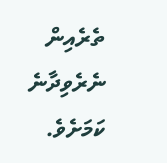ތެރެއިން ނެރެވިދާނެ ކަމަށެވެ.